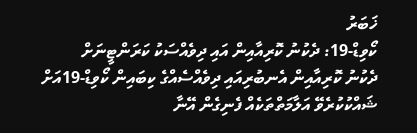ޚަބަރު
ކޯވިޑް-19: ދެކުނު ކޮރިއާއިން އައި ދިވެއްސަކު ކަރަންޓީނަށް
ދެކުނު ކޮރިއާއިން އެނބުރިއައި ދިވެއްސެއްގެ ކިބައިން ކޯވިޑް-19އަށް ޝައްކުކުރެވޭ އަލާމަތްތަކެއް ފެނިގެން އޭނާ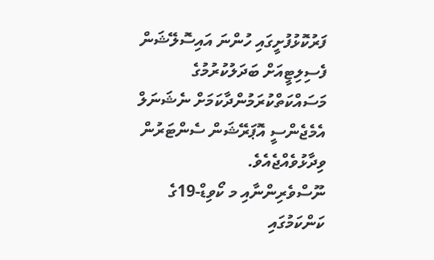ފަރުކޮޅުފުށީގައި ހުންނަ އައިސޮލޭޝަން ފެސިލިޓީއަށް ބަދަލުކުރުމުގެ މަސައްކަތްކުރަމުންދާކަމަށް ނެޝަނަލް އެމެޖެންސީ އޮޕަރޭޝަން ސެންޓަރުން ވިދާޅުވެއްޖެއެވެ.
ނޫސްވެރިންނާއި މ ކޯވިޑް-19ގެ ކަންކަމުގައި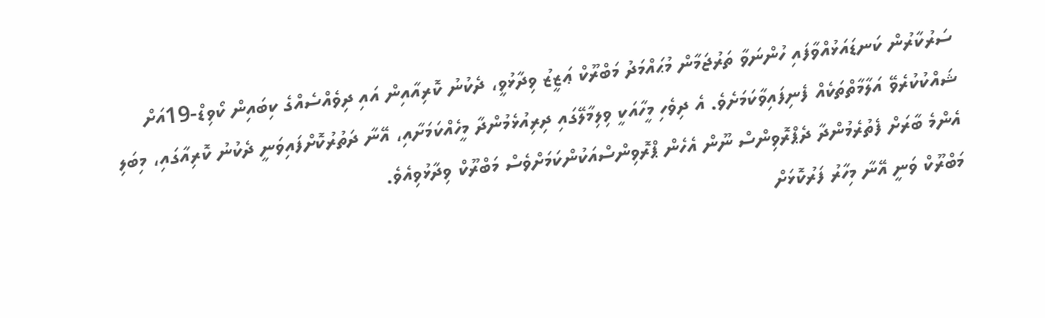ސަރުކާރުން ކަނޑައަޅުއްވާފައި ހުންނަވާ ތަރުޖަމާން މުޙައްމަދު މަބްރޫކް ޢަޒީޒު ވިދާޅުވީ، ދެކުނު ކޮރިއާއިން އައި ދިވެއްސެއްގެ ކިބައިން ކޯވިޑް-19އަށް ޝައްކުކުރެވޭ އަލާމާތްތަކެއް ފެނިފައިވާކަމަށެވެ. އެ ދިވެހި މީހާއަކީ ވިލިމާލޭގައި ދިރިއުޅެމުންދާ މީހެއްކަމަށާއި، އޭނާ ދަތުރުކޮށްފައިވަނީ ދެކުނު ކޮރިއާގައި، މިބަލި އެންމެ ބާރަށް ފެތުރެމުންދާ ދެޕްރޮވިންސް ނޫން އެހެން ޕްރޮވިންސްއަކުންކަމަށްވެސް މަބްރޫކް ވިދާޅުވިއެވެ.
މަބްރޫކް ވަނީ އޭނާ މިހާރު ފަރުކޮޅަށް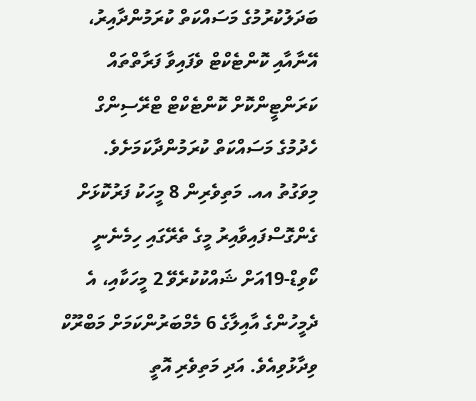ބަދަލުކުރުމުގެ މަސައްކަތް ކުރަމުންދާއިރު، އޭނާއާއި ކޮންޓެކްޓް ވެފައިވާ ފަރާތްތައް ކަރަންޓީންކޮށް ކޮންޓެކްޓް ޓްރޭސިންގް ހެދުމުގެ މަސައްކަތް ކުރަމުންދާކަމަށެވެ.
މިވަގުތު އއ. މަތިވެރިން 8 މީހަކު ފަރުކޮޅަށް ގެންގޮސްފައިވާއިރު މީގެ ތެރޭގައި ހިމެނެނީ ކޯވިޑް-19އަށް ޝައްކުކުރެވޭ 2 މީހަކާއި، އެ ދެމީހުންގެ އާއިލާގެ 6 މެމްބަރުންކަމަށް މަބްރޫކް ވިދާޅުވިއެވެ. އަދި މަތިވެރި އޮތީ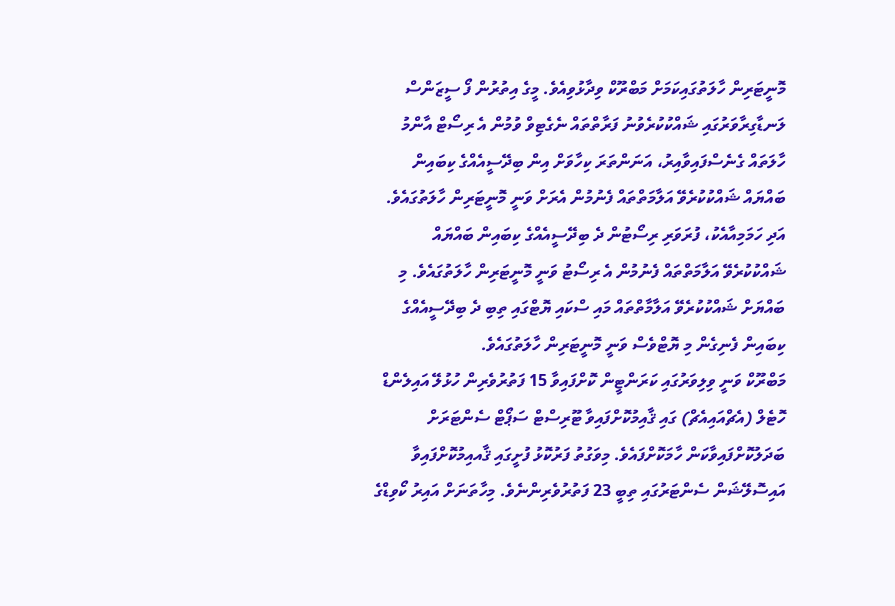މޮނީޓަރިން ހާލަތުގައިކަމަށް މަބްރޫކް ވިދާޅުވިއެވެ. މީގެ އިތުރުން ފޯ ސީޒަންސް ލަނޑާގިރާވަރުގައި ޝައްކުކުރެވުނު ފަރާތްތައް ނެގެޓިވް ވުމުން އެ ރިސޯޓް އާންމު ހާލަތައް ގެނެސްފައިވާއިރު، އަނަންތަރަ ކިހާވަށް އިން ބިދޭސީއެއްގެ ކިބައިން ބައްޔައް ޝައްކުކުރެވޭ އަލާމަތްތައް ފެނުމުން އެރަށް ވަނީ މޮނީޓަރިން ހާލަތުގައެވެ. އަދި ހަމަމިއާއެކު، ފުރަވަރި ރިސޯޓުން ދެ ބިދޭސީއެއްގެ ކިބައިން ބައްޔައް ޝައްކުކުރެވޭ އަލާމަތްތައް ފެނުމުން އެ ރިސޯޓު ވަނީ މޮނީޓަރިން ހާލަތުގައެވެ. މި ބައްޔަށް ޝައްކުކުރެވޭ އަލާމާތްތައް މައި ސްކައި ޔޮޓްގައި ތިބި ދެ ބިދޭސީއެއްގެ ކިބައިން ފެނިގެން މި ޔޮޓްވެސް ވަނީ މޮނީޓަރިން ހާލަތުގައެވެ.
މަބްރޫކް ވަނީ ވިލިވަރުގައި ކަރަންޓީން ކޮށްފައިވާ 15 ފަތުރުވެރިން ހުޅުލޭ އައިލެންޑް ހޮޓެލް (އެޗްއައިއެޗް) ގައި ޤާއިމުކޮށްފައިވާ ޓޫރިސްޓް ސަޕޯޓް ސެންޓަރަށް ބަދަލުކޮށްފައިވާކަން ހާމަކޮށްފައެވެ. މިވަގުތު ފަރުކޮޅު ފުށީގައި ޤާއއިމުކޮށްފައިވާ އައިސޮލޭޝަން ސެންޓަރުގައި ތިބީ 23 ފަތުރުވެރިންނެވެ. މިހާތަނަށް އައިރު ކޯވިޑްގެ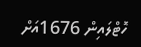ހޮޓްލައިން 1676އަށް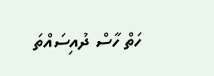ހަތް ހާސް ދުއިސައްތަ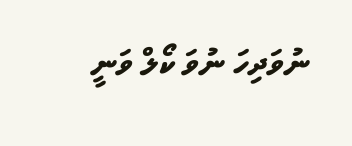ނުވަދިހަ ނުވަ ކޯލް ވަނީ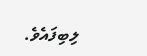ލިބިފައެވެ.